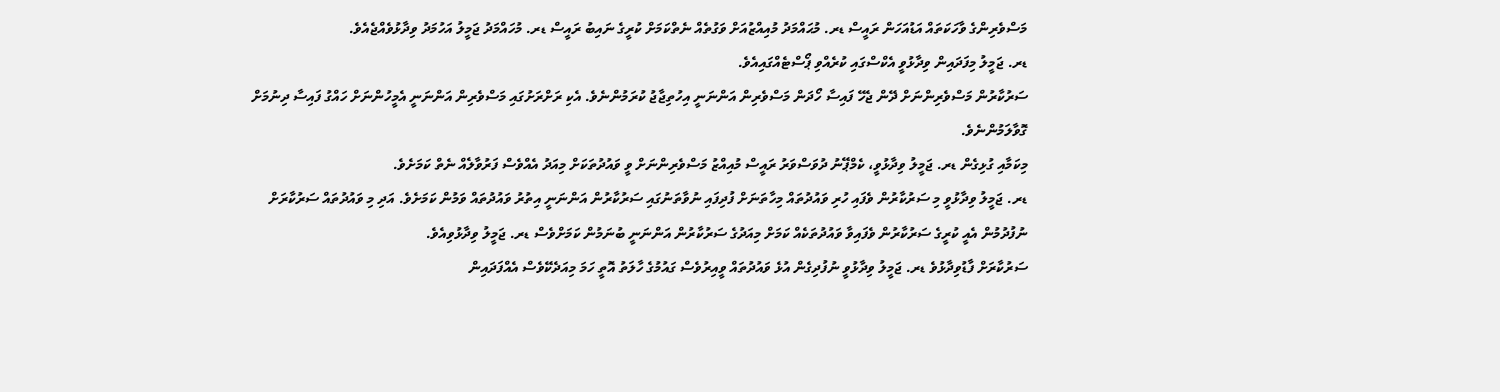މަސްވެރިންގެ ވާހަކަތައް އަޑުއަހަން ރައީސް ޑރ. މުޙައްމަދު މުއިއްޒުއަށް ވަގުތެއް ނެތްކަމަށް ކުރީގެ ނައިބު ރައީސް ޑރ. މުހައްމަދު ޖަމީލު އަހުމަދު ވިދާޅުވެއްޖެއެވެ.
ޑރ. ޖަމީލު މިފަދައިން ވިދާޅުވީ އެކްސްގައި ކުރެއްވި ޕޯސްޓެއްގައިއެވެ.
ސަރުކާރުން މަސްވެރިންނަށް ދޭން ޖެހޭ ފައިސާ ހޯދަން މަސްވެރިން އަންނަނީ އިހުތިޖާޖު ކުރަމުންނެވެ. އެކި ރަށްރަށުގައި މަސްވެރިން އަންނަނީ އެމީހުންނަށް ހައްގު ފައިސާ ދިނުމަށް ގޮވާލަމުންނެވެ.
މިކަމާއި ގުޅިގެން ޑރ. ޖަމީލު ވިދާޅުވީ، ކެމްޕޭނު ދުވަސްވަރު ރައީސް މުއިއްޒު މަސްވެރިންނަށް ވީ ވައުދުތަކަށް މިއަދު އެއްވެސް ފަރުވާލެއް ނެތް ކަމަށެވެ.
ޑރ. ޖަމީލު ވިދާޅުވީ މި ސަރުކާރުން ވެފައި ހުރި ވައުދުތައް މިހާތަނަށް ފުދިފައި ނުވާތަނުގައި ސަރުކާރުން އަންނަނީ އިތުރު ވައުދުތައް ވަމުން ކަމަށެވެ. އަދި މި ވައުދުތައް ސަރުކާރަށް ނުފުދުމުން އެއީ ކުރީގެ ސަރުކާރުން ވެފައިވާ ވައުދުތަކެއް ކަމަށް މިއަދުގެ ސަރުކާރުން އަންނަނީ ބުނަމުން ކަމަށްވެސް ޑރ. ޖަމީލު ވިދާޅުވިއެވެ.
ސަރުކާރަށް ފާޑުވިދާޅުވެ ޑރ. ޖަމީލު ވިދާޅުވީ ނުފުދިގެން އުޅެ ވައުދުތައް ވީއިރުވެސް ގައުމުގެ ހާލަތު އޮތީ ހަމަ މިއަދެކޭވެސް އެއްފަދައިން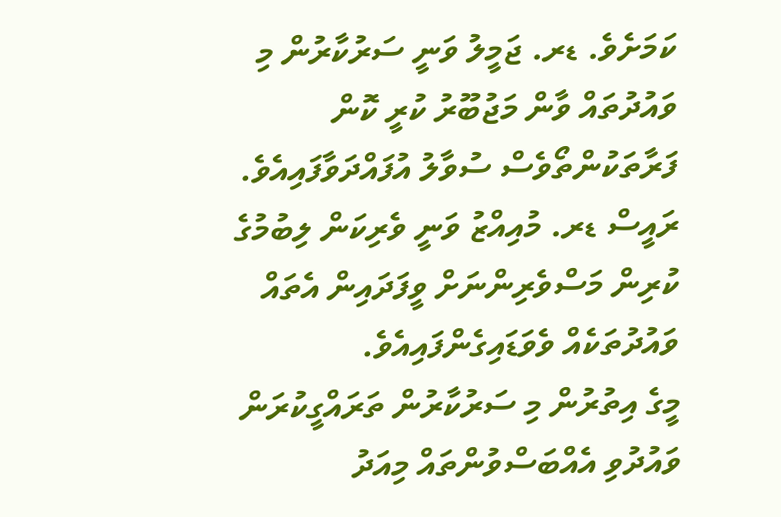ކަމަށެވެ. ޑރ. ޖަމީލު ވަނީ ސަރުކާރުން މި ވައުދުތައް ވާން މަޖުބޫރު ކުރީ ކޮން ފަރާތަކުންތޯވެސް ސުވާލު އުފައްދަވާފައިއެވެ. ރައީސް ޑރ. މުއިއްޒު ވަނީ ވެރިކަން ލިބުމުގެ ކުރިން މަސްވެރިންނަށް ވީފަދައިން އެތައް ވައުދުތަކެއް ވެވަޑައިގެންފައިއެވެ.
މީގެ އިތުރުން މި ސަރުކާރުން ތަރައްގީކުރަން ވައުދުވި އެއްބަސްވުންތައް މިއަދު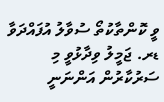ވީ ކޮންތާކުތޯ ސުވާލު އުފައްދަވާ ޑރ. ޖަމީލު ވިދާޅުވީ މި ސަރުކާރުން އަންނަނީ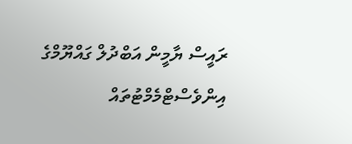ރައީސް ޔާމީން އަބްދުލް ގައްޔޫމްގެ އިންވެސްޓްމެމްޓުތައް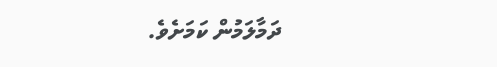ދަމާލަމުން ކަމަށެވެ.